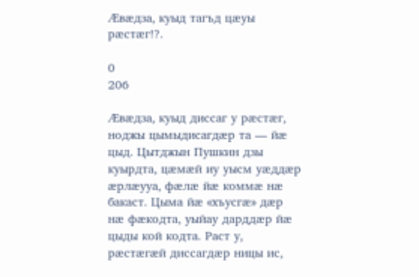Ӕвӕдза, куыд тагъд цӕуы рӕстӕг!?.

0
206

Ӕвӕдза, куыд диссаг у рӕстӕг, ноджы цымыдисагдӕр та — йӕ цыд. Цытджын Пушкин дзы куырдта, цӕмӕй иу уысм уӕддӕр ӕрлӕууа, фӕлӕ йӕ коммӕ нӕ бакаст. Цыма йӕ «хъусгӕ» дӕр нӕ фӕкодта, уыйау дарддӕр йӕ цыды кой кодта. Раст у, рӕстӕгӕй диссагдӕр ницы ис,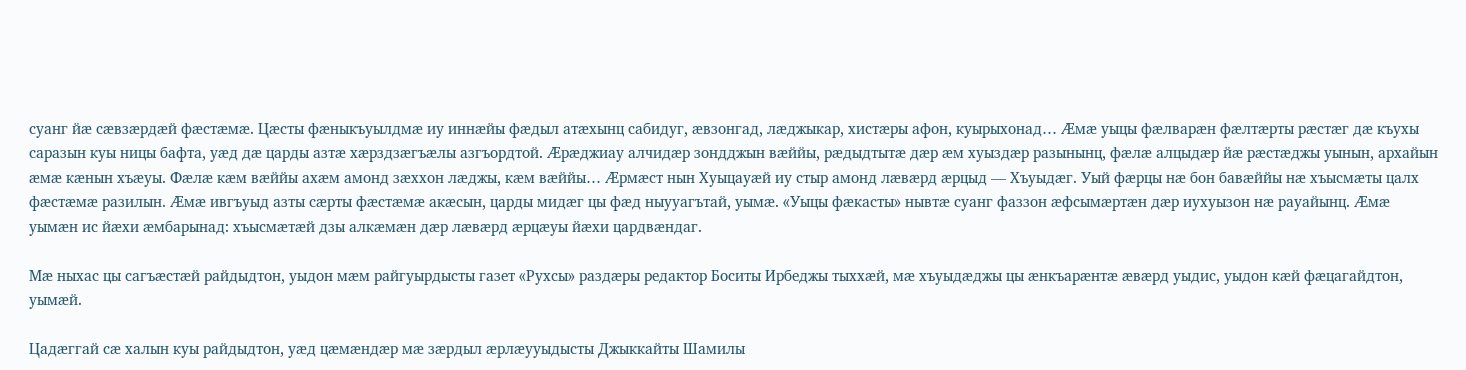суанг йӕ сӕвзӕрдӕй фӕстӕмӕ. Цӕсты фӕныкъуылдмӕ иу иннӕйы фӕдыл атӕхынц сабидуг, ӕвзонгад, лӕджыкар, хистӕры афон, куырыхонад… Ӕмӕ уыцы фӕлварӕн фӕлтӕрты рӕстӕг дӕ къухы саразын куы ницы бафта, уӕд дӕ царды азтӕ хӕрздзӕгъӕлы азгъордтой. Ӕрӕджиау алчидӕр зондджын вӕййы, рӕдыдтытӕ дӕр ӕм хуыздӕр разынынц, фӕлӕ алцыдӕр йӕ рӕстӕджы уынын, архайын ӕмӕ кӕнын хъӕуы. Фӕлӕ кӕм вӕййы ахӕм амонд зӕххон лӕджы, кӕм вӕййы… Ӕрмӕст нын Хуыцауӕй иу стыр амонд лӕвӕрд ӕрцыд — Хъуыдӕг. Уый фӕрцы нӕ бон бавӕййы нӕ хъысмӕты цалх фӕстӕмӕ разилын. Ӕмӕ ивгъуыд азты сӕрты фӕстӕмӕ акӕсын, царды мидӕг цы фӕд ныууагътай, уымӕ. «Уыцы фӕкасты» нывтӕ суанг фаззон ӕфсымӕртӕн дӕр иухуызон нӕ рауайынц. Ӕмӕ уымӕн ис йӕхи ӕмбарынад: хъысмӕтӕй дзы алкӕмӕн дӕр лӕвӕрд ӕрцӕуы йӕхи цардвӕндаг.

Мӕ ныхас цы сагъӕстӕй райдыдтон, уыдон мӕм райгуырдысты газет «Рухсы» раздӕры редактор Боситы Ирбеджы тыххӕй, мӕ хъуыдӕджы цы ӕнкъарӕнтӕ ӕвӕрд уыдис, уыдон кӕй фӕцагайдтон, уымӕй.

Цадӕггай сӕ халын куы райдыдтон, уӕд цӕмӕндӕр мӕ зӕрдыл ӕрлӕууыдысты Джыккайты Шамилы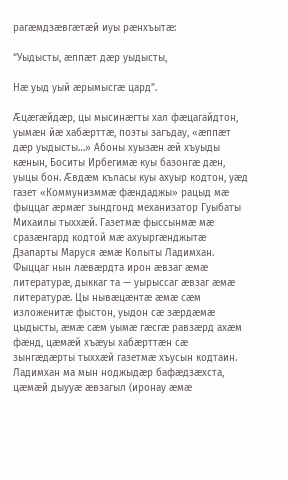рагӕмдзӕвгӕтӕй иуы рӕнхъытӕ:

“Уыдысты, ӕппӕт дӕр уыдысты,

Нӕ уыд уый ӕрымысгӕ цард”.

Ӕцӕгӕйдӕр, цы мысинӕгты хал фӕцагайдтон, уымӕн йӕ хабӕрттӕ, поэты загъдау, «ӕппӕт дӕр уыдысты…» Абоны хуызӕн ӕй хъуыды кӕнын, Боситы Ирбегимӕ куы базонгӕ дӕн, уыцы бон. Ӕвдӕм къласы куы ахуыр кодтон, уӕд газет «Коммунизммӕ фӕндаджы» рацыд мӕ фыццаг ӕрмӕг зындгонд механизатор Гуыбаты Михаилы тыххӕй. Газетмӕ фыссынмӕ мӕ сразӕнгард кодтой мӕ ахуыргӕнджытӕ Дзапарты Маруся ӕмӕ Колыты Ладимхан. Фыццаг нын лӕвӕрдта ирон ӕвзаг ӕмӕ литературӕ, дыккаг та — уырыссаг ӕвзаг ӕмӕ литературӕ. Цы нывӕцӕнтӕ ӕмӕ сӕм изложенитӕ фыстон, уыдон сӕ зӕрдӕмӕ цыдысты, ӕмӕ сӕм уымӕ гӕсгӕ равзӕрд ахӕм фӕнд, цӕмӕй хъӕуы хабӕрттӕн сӕ зынгӕдӕрты тыххӕй газетмӕ хъусын кодтаин. Ладимхан ма мын ноджыдӕр бафӕдзӕхста, цӕмӕй дыууӕ ӕвзагыл (иронау ӕмӕ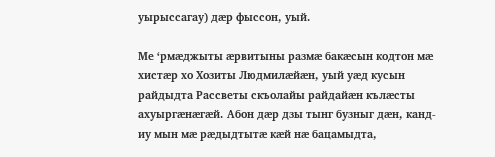уырыссагау) дӕр фыссон, уый.

Ме ‘рмӕджыты ӕрвитыны размӕ бакӕсын кодтон мӕ хистӕр хо Хозиты Людмилӕйӕн, уый уӕд кусын райдыдта Рассветы скъолайы райдайӕн кълӕсты ахуыргӕнӕгӕй. Абон дӕр дзы тынг бузныг дӕн, канд-иу мын мӕ рӕдыдтытӕ кӕй нӕ бацамыдта,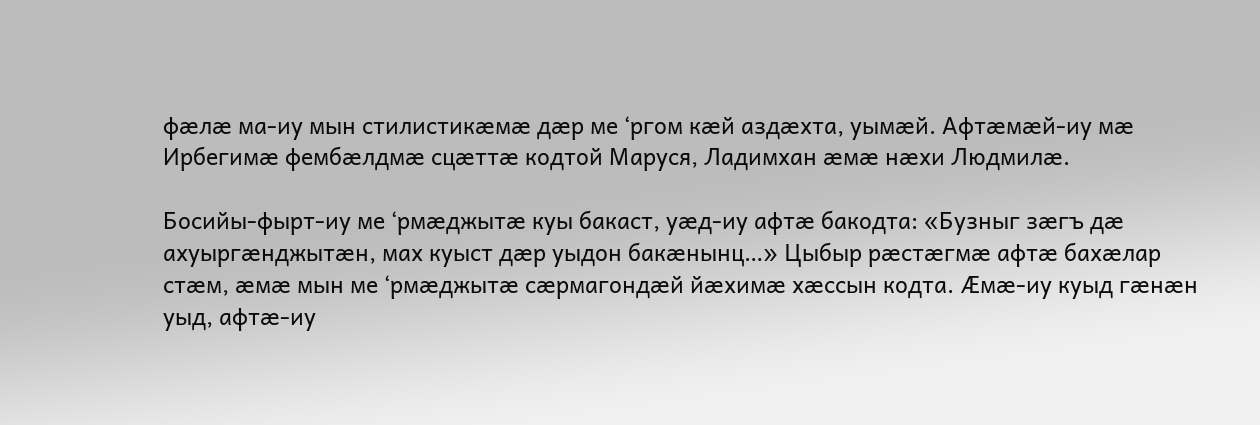фӕлӕ ма-иу мын стилистикӕмӕ дӕр ме ‘ргом кӕй аздӕхта, уымӕй. Афтӕмӕй-иу мӕ Ирбегимӕ фембӕлдмӕ сцӕттӕ кодтой Маруся, Ладимхан ӕмӕ нӕхи Людмилӕ.

Босийы-фырт-иу ме ‘рмӕджытӕ куы бакаст, уӕд-иу афтӕ бакодта: «Бузныг зӕгъ дӕ ахуыргӕнджытӕн, мах куыст дӕр уыдон бакӕнынц…» Цыбыр рӕстӕгмӕ афтӕ бахӕлар стӕм, ӕмӕ мын ме ‘рмӕджытӕ сӕрмагондӕй йӕхимӕ хӕссын кодта. Ӕмӕ-иу куыд гӕнӕн уыд, афтӕ-иу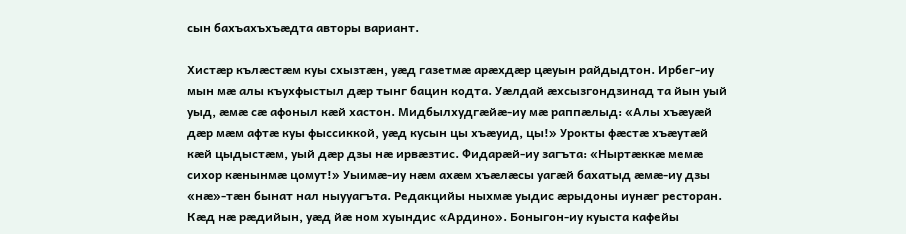сын бахъахъхъӕдта авторы вариант.

Хистӕр кълӕстӕм куы схызтӕн, уӕд газетмӕ арӕхдӕр цӕуын райдыдтон. Ирбег-иу мын мӕ алы къухфыстыл дӕр тынг бацин кодта. Уӕлдай ӕхсызгондзинад та йын уый уыд, ӕмӕ сӕ афоныл кӕй хастон. Мидбылхудгӕйӕ-иу мӕ раппӕлыд: «Алы хъӕуӕй дӕр мӕм афтӕ куы фыссиккой, уӕд кусын цы хъӕуид, цы!» Урокты фӕстӕ хъӕутӕй кӕй цыдыстӕм, уый дӕр дзы нӕ ирвӕзтис. Фидарӕй-иу загъта: «Ныртӕккӕ мемӕ сихор кӕнынмӕ цомут!» Уыимӕ-иу нӕм ахӕм хъӕлӕсы уагӕй бахатыд ӕмӕ-иу дзы «нӕ»-тӕн бынат нал ныууагъта. Редакцийы ныхмӕ уыдис ӕрыдоны иунӕг ресторан. Кӕд нӕ рӕдийын, уӕд йӕ ном хуындис «Ардино». Боныгон-иу куыста кафейы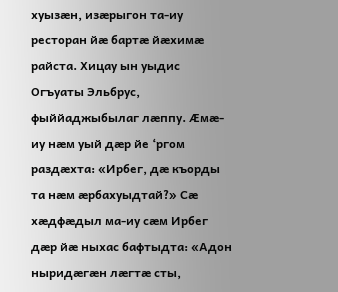хуызӕн, изӕрыгон та-иу ресторан йӕ бартӕ йӕхимӕ райста. Хицау ын уыдис Огъуаты Эльбрус, фыййаджыбылаг лӕппу. Ӕмӕ-иу нӕм уый дӕр йе ‘ргом раздӕхта: «Ирбег, дӕ къорды та нӕм ӕрбахуыдтай?» Сӕ хӕдфӕдыл ма-иу сӕм Ирбег дӕр йӕ ныхас бафтыдта: «Адон ныридӕгӕн лӕгтӕ сты,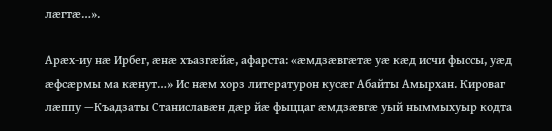лӕгтӕ…».

Арӕх-иу нӕ Ирбег, ӕнӕ хъазгӕйӕ, афарста: «ӕмдзӕвгӕтӕ уӕ кӕд исчи фыссы, уӕд ӕфсӕрмы ма кӕнут…» Ис нӕм хорз литературон кусӕг Абайты Амырхан. Кироваг лӕппу —Къадзаты Станиславӕн дӕр йӕ фыццаг ӕмдзӕвгӕ уый ныммыхуыр кодта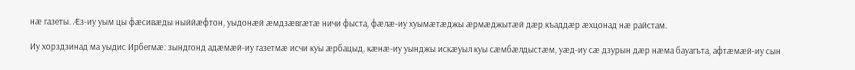нӕ газеты. Ӕз-иу уым цы фӕсивӕды ныййӕфтон, уыдонӕй ӕмдзӕвгӕтӕ ничи фыста, фӕлӕ-иу хуымӕтӕджы ӕрмӕджытӕй дӕр къаддӕр ӕхцонад нӕ райстам.

Иу хорздзинад ма уыдис Ирбегмӕ: зындгонд адӕмӕй-иу газетмӕ исчи куы ӕрбацыд, кӕнӕ-иу уынджы искӕуыл куы сӕмбӕлдыстӕм, уӕд-иу сӕ дзурын дӕр нӕма бауагъта, афтӕмӕй-иу сын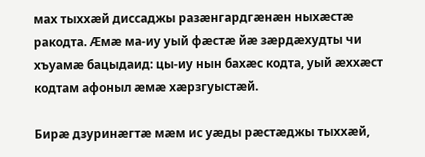мах тыххӕй диссаджы разӕнгардгӕнӕн ныхӕстӕ ракодта. Ӕмӕ ма-иу уый фӕстӕ йӕ зӕрдӕхудты чи хъуамӕ бацыдаид: цы-иу нын бахӕс кодта, уый ӕххӕст кодтам афоныл ӕмӕ хӕрзгуыстӕй.

Бирӕ дзуринӕгтӕ мӕм ис уӕды рӕстӕджы тыххӕй,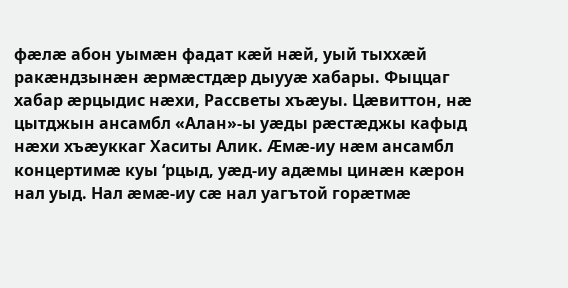фӕлӕ абон уымӕн фадат кӕй нӕй, уый тыххӕй ракӕндзынӕн ӕрмӕстдӕр дыууӕ хабары. Фыццаг хабар ӕрцыдис нӕхи, Рассветы хъӕуы. Цӕвиттон, нӕ цытджын ансамбл «Алан»-ы уӕды рӕстӕджы кафыд нӕхи хъӕуккаг Хаситы Алик. Ӕмӕ-иу нӕм ансамбл концертимӕ куы ‘рцыд, уӕд-иу адӕмы цинӕн кӕрон нал уыд. Нал ӕмӕ-иу сӕ нал уагътой горӕтмӕ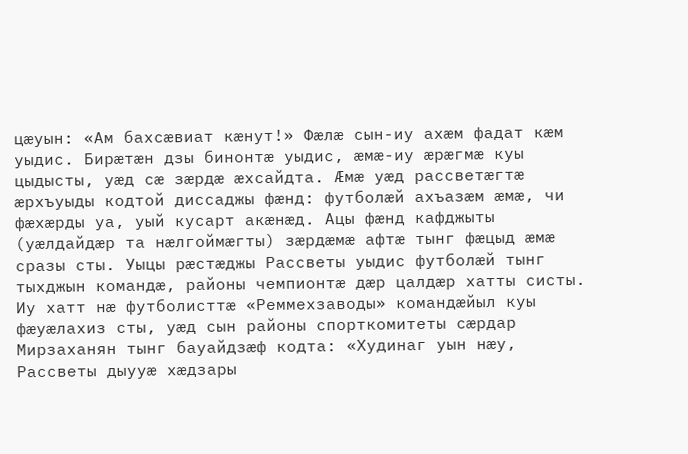цӕуын: «Ам бахсӕвиат кӕнут!» Фӕлӕ сын-иу ахӕм фадат кӕм уыдис. Бирӕтӕн дзы бинонтӕ уыдис, ӕмӕ-иу ӕрӕгмӕ куы цыдысты, уӕд сӕ зӕрдӕ ӕхсайдта. Ӕмӕ уӕд рассветӕгтӕ ӕрхъуыды кодтой диссаджы фӕнд: футболӕй ахъазӕм ӕмӕ, чи фӕхӕрды уа, уый кусарт акӕнӕд. Ацы фӕнд кафджыты (уӕлдайдӕр та нӕлгоймӕгты) зӕрдӕмӕ афтӕ тынг фӕцыд ӕмӕ сразы сты. Уыцы рӕстӕджы Рассветы уыдис футболӕй тынг тыхджын командӕ, районы чемпионтӕ дӕр цалдӕр хатты систы. Иу хатт нӕ футболисттӕ «Реммехзаводы» командӕйыл куы фӕуӕлахиз сты, уӕд сын районы спорткомитеты сӕрдар Мирзаханян тынг бауайдзӕф кодта: «Худинаг уын нӕу, Рассветы дыууӕ хӕдзары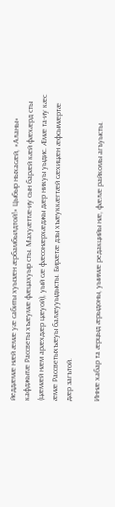йеддӕмӕ нӕй ӕмӕ уӕ сабиты хуызӕн ӕрбамбылдтой!» Цыбыр ныхасӕй, «Аланы» кафджытӕ Рассветы хъӕумӕ фӕцахуыр сты. Махуӕттӕ-иу сын барӕй кӕй фӕхӕрд сты (цӕмӕй нӕм арӕхдӕр цӕуой), уый сӕ фӕсонӕрхӕджы дӕр никуы уыдис. Ӕмӕ та-иу кӕс ӕмӕ Рассветыхъӕуы балӕууыдысты. Бирӕтӕ дзы хъӕуккӕгтӕй сӕхицӕн ӕфсымӕртӕ дӕр загътой.

Иннӕ хабар та ӕрцыд ӕрыдоны, уыимӕ редакцийы нӕ, фӕлӕ райкомы агъуысты.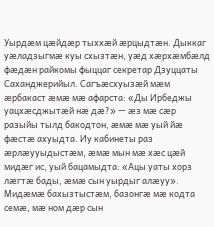Уырдӕм цӕйдӕр тыххӕй ӕрцыдтӕн. Дыккаг уӕладзыгмӕ куы схызтӕн, уӕд хӕрхӕмбӕлд фӕдӕн райкомы фыццаг секретар Дзуццаты Саханджерийыл. Сагъӕсхуызӕй мӕм ӕрбакаст ӕмӕ мӕ афарста: «Ды Ирбеджы уацхӕсджытӕй нӕ дӕ?» — ӕз мӕ сӕр разыйы тылд бакодтон, ӕмӕ мӕ уый йӕ фӕстӕ ахуыдта. Иу кабинеты раз ӕрлӕууыдыстӕм, ӕмӕ мын мӕ хӕс цӕй мидӕг ис, уый бацамыдта: «Ацы уаты хорз лӕгтӕ бады, ӕмӕ сын уырдыг алӕуу». Мидӕмӕ бахызтыстӕм, базонгӕ мӕ кодта семӕ, мӕ ном дӕр сын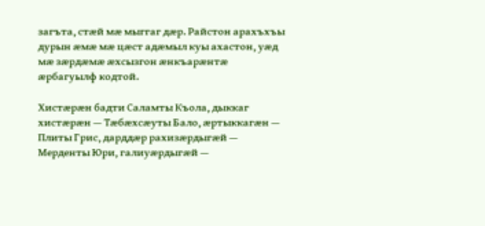загъта, стӕй мӕ мыггаг дӕр. Райстон арахъхъы дурын ӕмӕ мӕ цӕст адӕмыл куы ахастон, уӕд мӕ зӕрдӕмӕ ӕхсызгон ӕнкъарӕнтӕ ӕрбагуылф кодтой.

Хистӕрӕн бадти Саламты Къола, дыккаг хистӕрӕн — Тӕбӕхсӕуты Бало, ӕртыккагӕн — Плиты Грис, дарддӕр рахизӕрдыгӕй — Мерденты Юри, галиуӕрдыгӕй —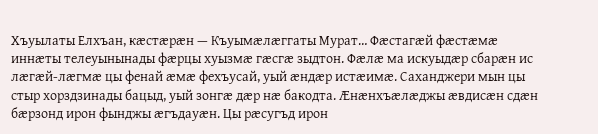Хъуылаты Елхъан, кӕстӕрӕн — Къуымӕлӕггаты Мурат… Фӕстагӕй фӕстӕмӕ иннӕты телеуынынады фӕрцы хуызмӕ гӕсгӕ зыдтон. Фӕлӕ ма искуыдӕр сбарӕн ис лӕгӕй-лӕгмӕ цы фенай ӕмӕ фехъусай, уый ӕндӕр истӕимӕ. Саханджери мын цы стыр хорздзинады бацыд, уый зонгӕ дӕр нӕ бакодта. Ӕнӕнхъӕлӕджы ӕвдисӕн сдӕн бӕрзонд ирон фынджы ӕгъдауӕн. Цы рӕсугъд ирон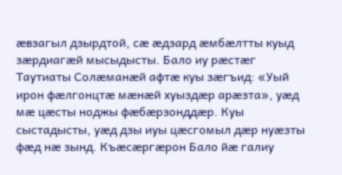ӕвзагыл дзырдтой, сӕ ӕдзард ӕмбӕлтты куыд зӕрдиагӕй мысыдысты. Бало иу рӕстӕг Таутиаты Солӕманӕй афтӕ куы зӕгъид: «Уый ирон фӕлгонцтӕ мӕнӕй хуыздӕр арӕзта», уӕд мӕ цӕсты ноджы фӕбӕрзонддӕр. Куы сыстадысты, уӕд дзы иуы цӕсгомыл дӕр нуӕзты фӕд нӕ зынд. Къӕсӕргӕрон Бало йӕ галиу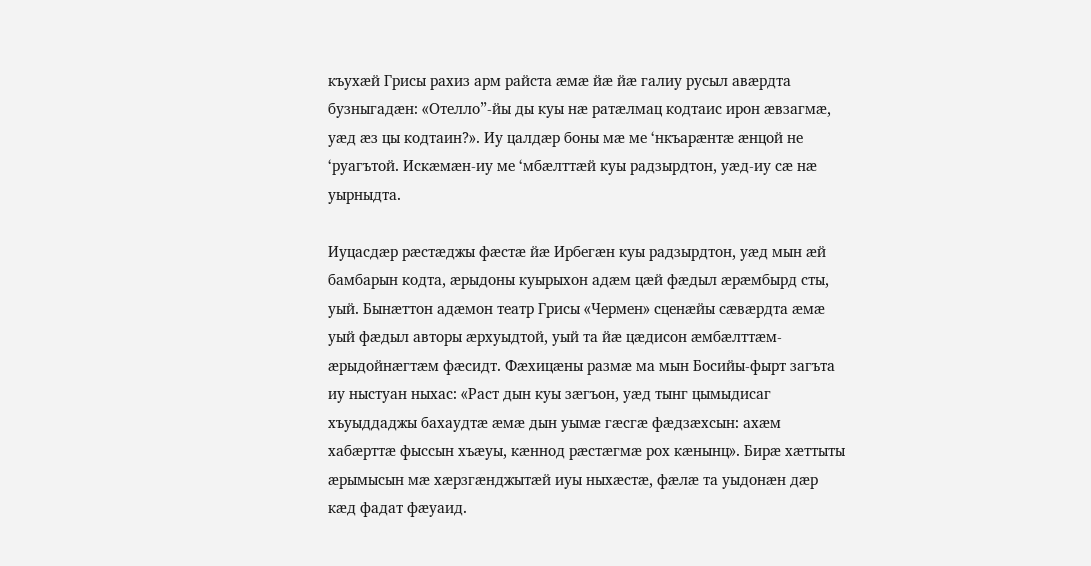къухӕй Грисы рахиз арм райста ӕмӕ йӕ йӕ галиу русыл авӕрдта бузныгадӕн: «Отелло”-йы ды куы нӕ ратӕлмац кодтаис ирон ӕвзагмӕ, уӕд ӕз цы кодтаин?». Иу цалдӕр боны мӕ ме ‘нкъарӕнтӕ ӕнцой не ‘руагътой. Искӕмӕн-иу ме ‘мбӕлттӕй куы радзырдтон, уӕд-иу сӕ нӕ уырныдта.

Иуцасдӕр рӕстӕджы фӕстӕ йӕ Ирбегӕн куы радзырдтон, уӕд мын ӕй бамбарын кодта, ӕрыдоны куырыхон адӕм цӕй фӕдыл ӕрӕмбырд сты, уый. Бынӕттон адӕмон театр Грисы «Чермен» сценӕйы сӕвӕрдта ӕмӕ уый фӕдыл авторы ӕрхуыдтой, уый та йӕ цӕдисон ӕмбӕлттӕм-ӕрыдойнӕгтӕм фӕсидт. Фӕхицӕны размӕ ма мын Босийы-фырт загъта иу ныстуан ныхас: «Раст дын куы зӕгъон, уӕд тынг цымыдисаг хъуыддаджы бахаудтӕ ӕмӕ дын уымӕ гӕсгӕ фӕдзӕхсын: ахӕм хабӕрттӕ фыссын хъӕуы, кӕннод рӕстӕгмӕ рох кӕнынц». Бирӕ хӕттыты ӕрымысын мӕ хӕрзгӕнджытӕй иуы ныхӕстӕ, фӕлӕ та уыдонӕн дӕр кӕд фадат фӕуаид.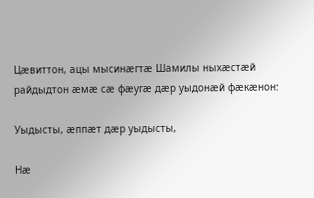Цӕвиттон, ацы мысинӕгтӕ Шамилы ныхӕстӕй райдыдтон ӕмӕ сӕ фӕугӕ дӕр уыдонӕй фӕкӕнон:

Уыдысты, ӕппӕт дӕр уыдысты,

Нӕ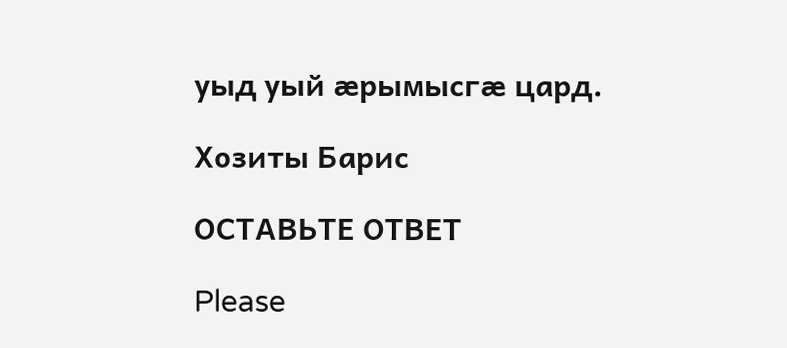уыд уый ӕрымысгӕ цард.

Хозиты Барис

ОСТАВЬТЕ ОТВЕТ

Please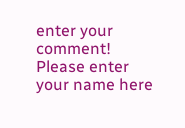enter your comment!
Please enter your name here